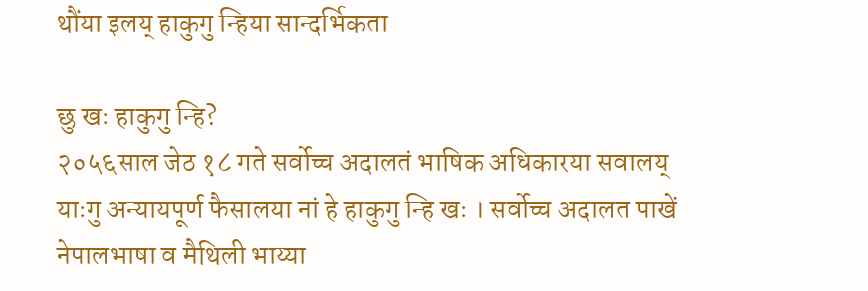थौंया इलय् हाकुगु न्हिया सान्दर्भिकता

छु खः हाकुगु न्हि?
२०५६साल जेठ १८ गते सर्वोच्च अदालतं भाषिक अधिकारया सवालय् याःगु अन्यायपूर्ण फैसालया नां हे हाकुगु न्हि खः । सर्वोच्च अदालत पाखें नेपालभाषा व मैथिली भाय्या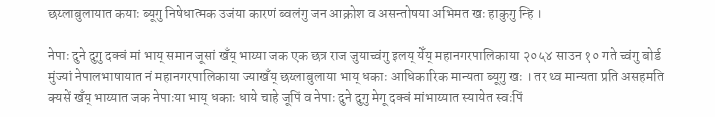छय्लाबुलायात कयाः ब्यूगु निषेधात्मक उजंया कारणं ब्वलंगु जन आक्रोश व असन्तोषया अभिमत खः हाकुगु न्हि ।

नेपाः दुने दुगु दक्वं मां भाय् समान जूसां खँय् भाय्या जक एक छत्र राज जुयाच्वंगु इलय् येँय् महानगरपालिकाया २०५४ साउन १० गते च्वंगु बोर्ड मुंज्यां नेपालभाषायात नं महानगरपालिकाया ज्याखँय् छय्लाबुलाया भाय् धकाः आधिकारिक मान्यता ब्यूगु खः । तर थ्व मान्यता प्रति असहमति क्यसें खँय् भाय्यात जक नेपाःया भाय् धकाः धाये चाहे जूपिं व नेपाः दुने दुगु मेगू दक्वं मांभाय्यात स्यायेत स्वःपिं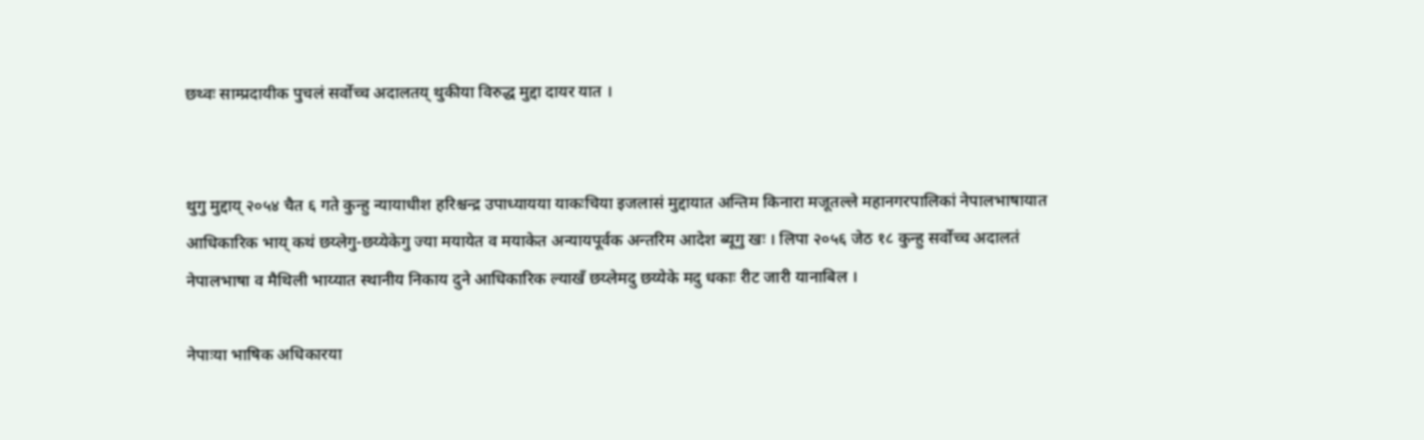छथ्वः साम्प्रदायीक पुचलं सर्वोच्च अदालतय् थुकीया विरुद्ध मुद्दा दायर यात ।


थुगु मुद्दाय् २०५४ चैत ६ गते कुन्हु न्यायाधीश हरिश्चन्द्र उपाध्यायया याकःचिया इजलासं मुद्दायात अन्तिम किनारा मजूतल्ले महानगरपालिकां नेपालभाषायात आधिकारिक भाय् कथं छय्लेगु-छय्येकेगु ज्या मयायेत व मयाकेत अन्यायपूर्वक अन्तरिम आदेश ब्यूगु खः । लिपा २०५६ जेठ १८ कुन्हु सर्वोच्च अदालतं नेपालभाषा व मैथिली भाय्यात स्थानीय निकाय दुने आधिकारिक ल्याखँ छय्लेमदु छय्येके मदु धकाः रीट जारी यानाबिल ।

नेपाःया भाषिक अधिकारया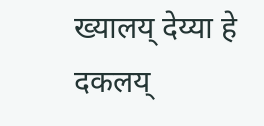ख्यालय् देय्या हे दकलय्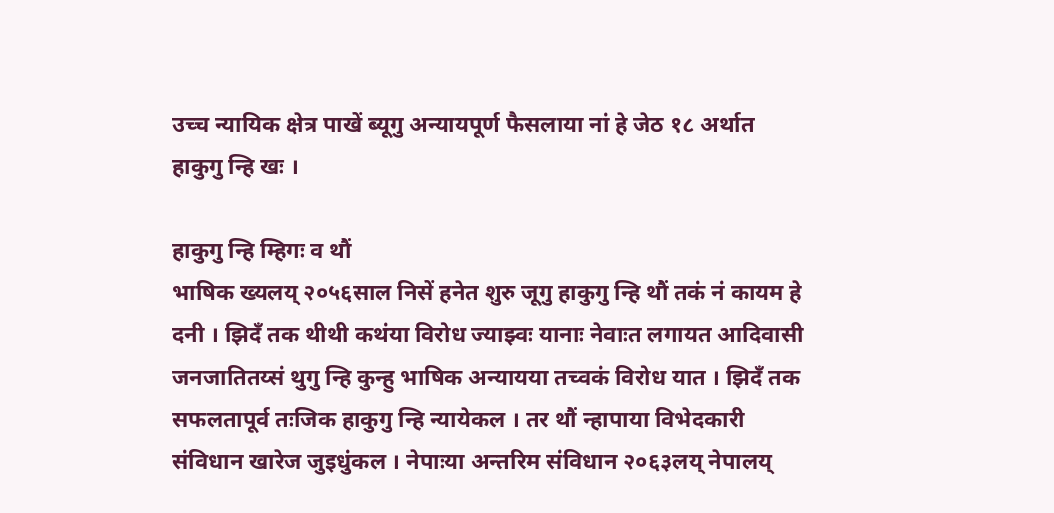उच्च न्यायिक क्षेत्र पाखें ब्यूगु अन्यायपूर्ण फैसलाया नां हे जेठ १८ अर्थात हाकुगु न्हि खः ।

हाकुगु न्हि म्हिगः व थौं
भाषिक ख्यलय् २०५६साल निसें हनेत शुरु जूगु हाकुगु न्हि थौं तकं नं कायम हे दनी । झिदँ तक थीथी कथंया विरोध ज्याझ्वः यानाः नेवाःत लगायत आदिवासी जनजातितय्सं थुगु न्हि कुन्हु भाषिक अन्यायया तच्वकं विरोध यात । झिदँ तक सफलतापूर्व तःजिक हाकुगु न्हि न्यायेकल । तर थौं न्हापाया विभेदकारी संविधान खारेज जुइधुंकल । नेपाःया अन्तरिम संविधान २०६३लय् नेपालय्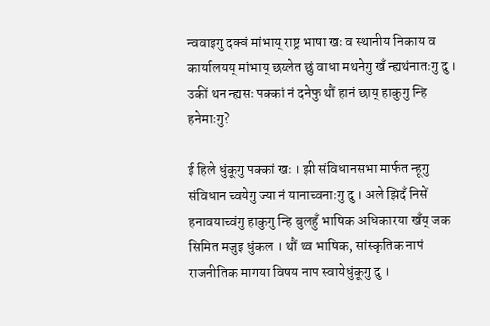न्ववाइगु दक्वं मांभाय् राष्ट्र भाषा खः व स्थानीय निकाय व कार्यालयय् मांभाय् छय्लेत छुं वाधा मथनेगु खँ न्ह्यथंनातःगु दु । उकीं थन न्ह्यसः पक्कां नं दनेफु थौं हानं छाय् हाकुगु न्हि हनेमाःगु?

ई हिले धुंकूगु पक्कां खः । झी संविधानसभा मार्फत न्हूगु संविधान च्वयेगु ज्या नं यानाच्वनाःगु दु । अले झिदँ निसें हनावयाच्वंगु हाकुगु न्हि बुलहुँ भाषिक अधिकारया खँय् जक सिमित मजुइ धुंकल । थौं थ्व भाषिक, सांस्कृतिक नापं राजनीतिक मागया विषय नाप स्वायेधुंकूगु दु ।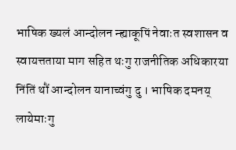भाषिक ख्यलं आन्दोलन न्ह्याकूपिं नेवाःत स्वशासन व स्वायत्तताया माग सहित थःगु राजनीतिक अधिकारया निंतिं थौं आन्दोलन यानाच्वंगु दु । भाषिक दमनय् लायेमाःगु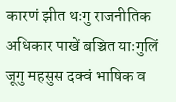कारणं झीत थःगु राजनीतिक अधिकार पाखें बञ्चित याःगुलिं जूगु महसुस दक्वं भाषिक व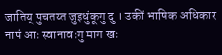जातिय् पुचतय्त जुइधुंकूगु दु । उकीं भाषिक अधिकार नापं आः स्वानावःगु माग खः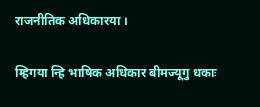राजनीतिक अधिकारया ।

म्हिगया न्हि भाषिक अधिकार बीमज्यूगु धकाः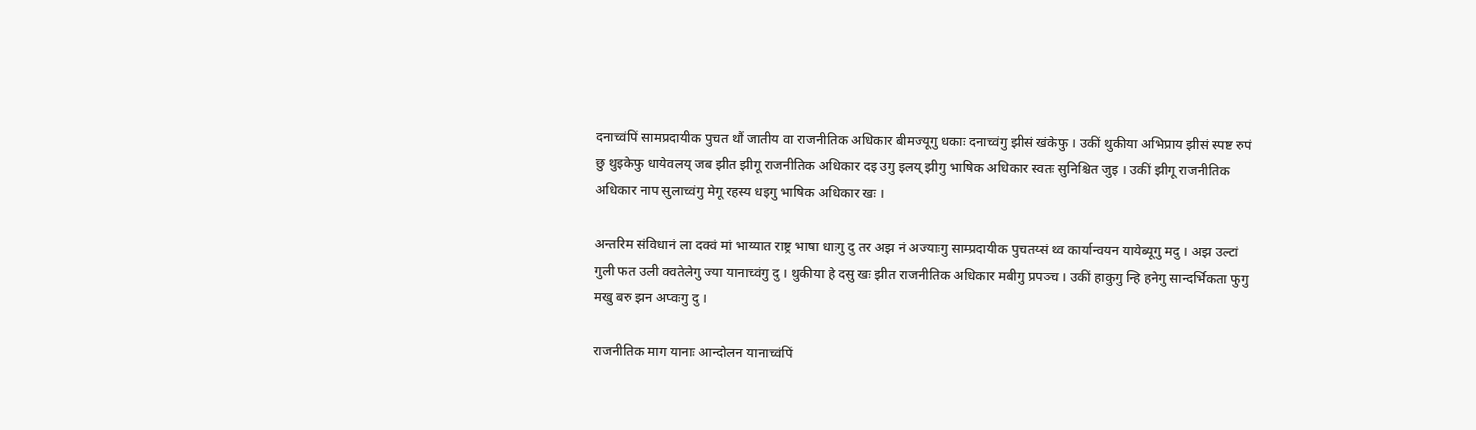दनाच्वंपिं सामप्रदायीक पुचत थौं जातीय वा राजनीतिक अधिकार बीमज्यूगु धकाः दनाच्वंगु झीसं खंकेफु । उकीं थुकीया अभिप्राय झीसं स्पष्ट रुपं छु थुइकेफु धायेवलय् जब झीत झीगू राजनीतिक अधिकार दइ उगु इलय् झीगु भाषिक अधिकार स्वतः सुनिश्चित जुइ । उकीं झीगू राजनीतिक अधिकार नाप सुलाच्वंगु मेगू रहस्य धइगु भाषिक अधिकार खः ।

अन्तरिम संविधानं ला दक्वं मां भाय्यात राष्ट्र भाषा धाःगु दु तर अझ नं अज्याःगु साम्प्रदायीक पुचतय्सं थ्व कार्यान्वयन यायेब्यूगु मदु । अझ उल्टां गुली फत उली क्वतेलेगु ज्या यानाच्वंगु दु । थुकीया हे दसु खः झीत राजनीतिक अधिकार मबीगु प्रपञ्च । उकीं हाकुगु न्हि हनेगु सान्दर्भिकता फुगु मखु बरु झन अप्वःगु दु ।

राजनीतिक माग यानाः आन्दोलन यानाच्वंपिं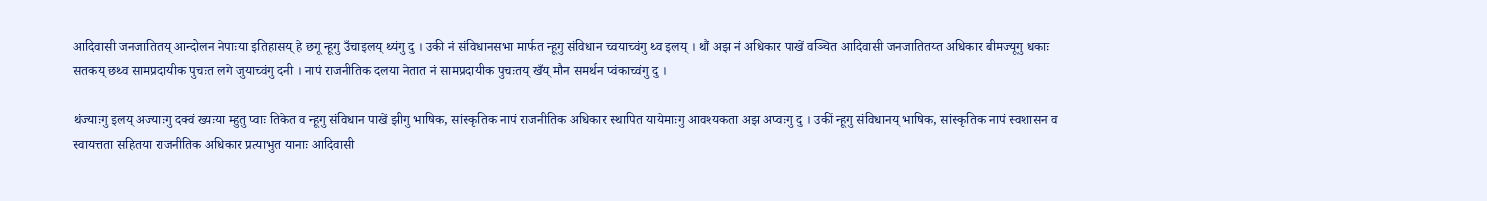आदिवासी जनजातितय् आन्दोलन नेपाःया इतिहासय् हे छगू न्हूगु उँचाइलय् थ्यंगु दु । उकी नं संविधानसभा मार्फत न्हूगु संविधान च्वयाच्वंगु थ्व इलय् । थौं अझ नं अधिकार पाखें वञ्चित आदिवासी जनजातितय्त अधिकार बीमज्यूगु धकाः सतकय् छथ्व सामप्रदायीक पुचःत लगे जुयाच्वंगु दनी । नापं राजनीतिक दलया नेतात नं सामप्रदायीक पुचःतय् खँय् मौन समर्थन प्वंकाच्वंगु दु ।

थंज्याःगु इलय् अज्याःगु दक्वं ख्यःया म्हुतु प्वाः तिकेत व न्हूगु संविधान पाखें झीगु भाषिक, सांस्कृतिक नापं राजनीतिक अधिकार स्थापित यायेमाःगु आवश्यकता अझ अप्वःगु दु । उकीं न्हूगु संविधानय् भाषिक, सांस्कृतिक नापं स्वशासन व स्वायत्तता सहितया राजनीतिक अधिकार प्रत्याभुत यानाः आदिवासी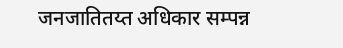जनजातितय्त अधिकार सम्पन्न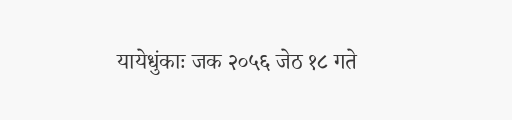यायेधुंकाः जक २०५६ जेठ १८ गते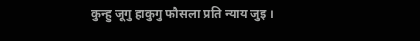कुन्हु जूगु हाकुगु फौसला प्रति न्याय जुइ ।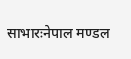साभारःनेपाल मण्डल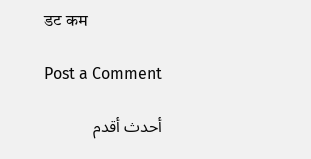डट कम

Post a Comment

أحدث أقدم